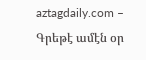aztagdaily.com – Գրեթէ ամէն օր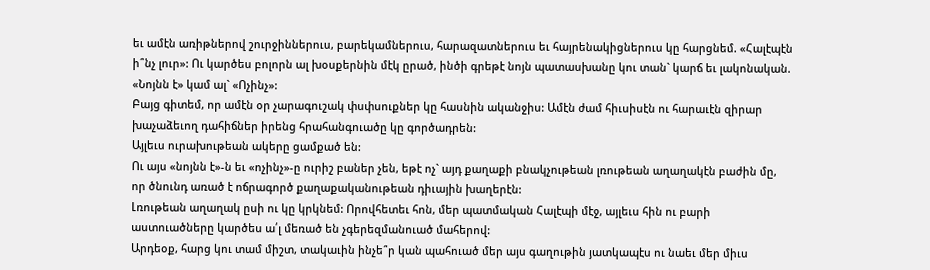եւ ամէն առիթներով շուրջիններուս, բարեկամներուս, հարազատներուս եւ հայրենակիցներուս կը հարցնեմ. «Հալէպէն ի՞նչ լուր»: Ու կարծես բոլորն ալ խօսքերնին մէկ ըրած, ինծի գրեթէ նոյն պատասխանը կու տան` կարճ եւ լակոնական. «Նոյնն է» կամ ալ` «Ոչինչ»:
Բայց գիտեմ, որ ամէն օր չարագուշակ փսփսուքներ կը հասնին ականջիս: Ամէն ժամ հիւսիսէն ու հարաւէն զիրար խաչաձեւող դահիճներ իրենց հրահանգուածը կը գործադրեն:
Այլեւս ուրախութեան ակերը ցամքած են:
Ու այս «նոյնն է»-ն եւ «ոչինչ»-ը ուրիշ բաներ չեն, եթէ ոչ` այդ քաղաքի բնակչութեան լռութեան աղաղակէն բաժին մը, որ ծնունդ առած է ոճրագործ քաղաքականութեան դիւային խաղերէն:
Լռութեան աղաղակ ըսի ու կը կրկնեմ: Որովհետեւ հոն, մեր պատմական Հալէպի մէջ, այլեւս հին ու բարի աստուածները կարծես ա՛լ մեռած են չգերեզմանուած մահերով:
Արդեօք, հարց կու տամ միշտ, տակաւին ինչե՞ր կան պահուած մեր այս գաղութին յատկապէս ու նաեւ մեր միւս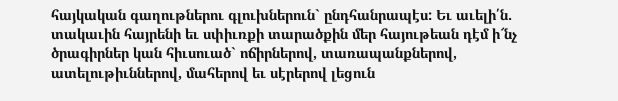հայկական գաղութներու գլուխներուն` ընդհանրապէս: Եւ աւելի՛ն. տակաւին հայրենի եւ սփիւռքի տարածքին մեր հայութեան դէմ ի՜նչ ծրագիրներ կան հիւսուած` ոճիրներով, տառապանքներով, ատելութիւններով, մահերով եւ սէրերով լեցուն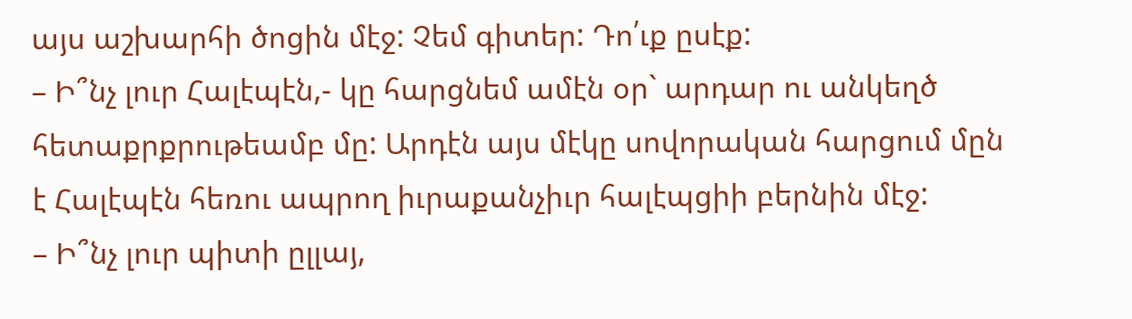այս աշխարհի ծոցին մէջ: Չեմ գիտեր: Դո՛ւք ըսէք:
– Ի՞նչ լուր Հալէպէն,- կը հարցնեմ ամէն օր` արդար ու անկեղծ հետաքրքրութեամբ մը: Արդէն այս մէկը սովորական հարցում մըն է Հալէպէն հեռու ապրող իւրաքանչիւր հալէպցիի բերնին մէջ:
– Ի՞նչ լուր պիտի ըլլայ,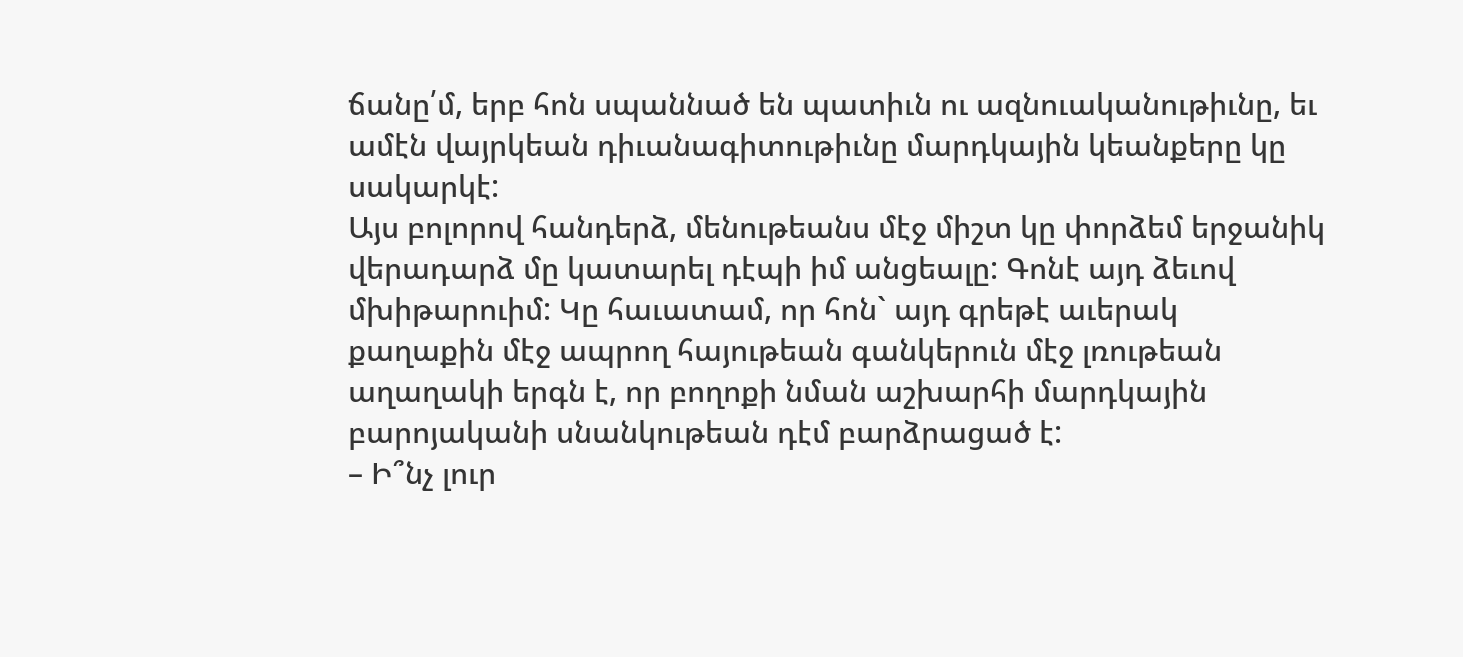ճանը՛մ, երբ հոն սպաննած են պատիւն ու ազնուականութիւնը, եւ ամէն վայրկեան դիւանագիտութիւնը մարդկային կեանքերը կը սակարկէ:
Այս բոլորով հանդերձ, մենութեանս մէջ միշտ կը փորձեմ երջանիկ վերադարձ մը կատարել դէպի իմ անցեալը: Գոնէ այդ ձեւով մխիթարուիմ: Կը հաւատամ, որ հոն` այդ գրեթէ աւերակ քաղաքին մէջ ապրող հայութեան գանկերուն մէջ լռութեան աղաղակի երգն է, որ բողոքի նման աշխարհի մարդկային բարոյականի սնանկութեան դէմ բարձրացած է:
– Ի՞նչ լուր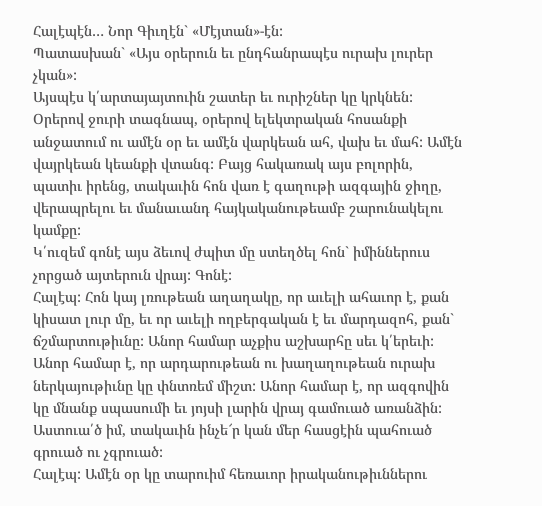Հալէպէն… Նոր Գիւղէն` «Մէյտան»-էն:
Պատասխան` «Այս օրերուն եւ ընդհանրապէս ուրախ լուրեր չկան»:
Այսպէս կ՛արտայայտուին շատեր եւ ուրիշներ կը կրկնեն: Օրերով ջուրի տագնապ, օրերով ելեկտրական հոսանքի անջատում ու ամէն օր եւ ամէն վարկեան ահ, վախ եւ մահ: Ամէն վայրկեան կեանքի վտանգ: Բայց հակառակ այս բոլորին, պատիւ իրենց, տակաւին հոն վառ է գաղութի ազգային ջիղը, վերապրելու եւ մանաւանդ հայկականութեամբ շարունակելու կամքը:
Կ՛ուզեմ գոնէ այս ձեւով ժպիտ մը ստեղծել հոն` իմիններուս չորցած այտերուն վրայ: Գոնէ:
Հալէպ: Հոն կայ լռութեան աղաղակը, որ աւելի ահաւոր է, քան կիսատ լուր մը, եւ որ աւելի ողբերգական է եւ մարդազոհ, քան` ճշմարտութիւնը: Անոր համար աչքիս աշխարհը սեւ կ՛երեւի: Անոր համար է, որ արդարութեան ու խաղաղութեան ուրախ ներկայութիւնը կը փնտռեմ միշտ: Անոր համար է, որ ազգովին կը մնանք սպասումի եւ յոյսի լարին վրայ գամուած առանձին:
Աստուա՛ծ իմ, տակաւին ինչե՜ր կան մեր հասցէին պահուած գրուած ու չգրուած:
Հալէպ: Ամէն օր կը տարուիմ հեռաւոր իրականութիւններու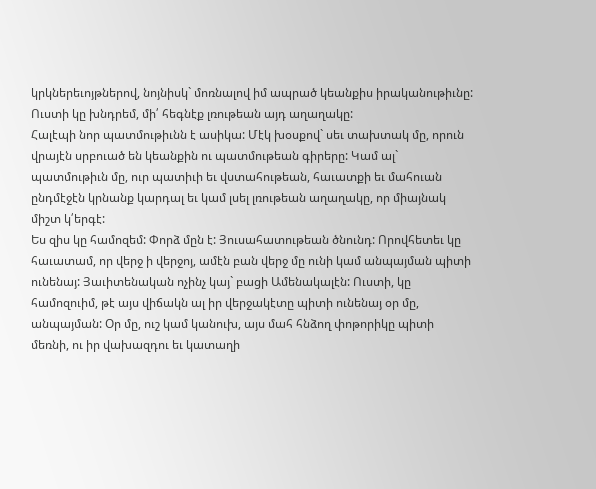կրկներեւոյթներով, նոյնիսկ` մոռնալով իմ ապրած կեանքիս իրականութիւնը: Ուստի կը խնդրեմ, մի՛ հեգնէք լռութեան այդ աղաղակը:
Հալէպի նոր պատմութիւնն է ասիկա: Մէկ խօսքով` սեւ տախտակ մը, որուն վրայէն սրբուած են կեանքին ու պատմութեան գիրերը: Կամ ալ` պատմութիւն մը, ուր պատիւի եւ վստահութեան, հաւատքի եւ մահուան ընդմէջէն կրնանք կարդալ եւ կամ լսել լռութեան աղաղակը, որ միայնակ միշտ կ՛երգէ:
Ես զիս կը համոզեմ: Փորձ մըն է: Յուսահատութեան ծնունդ: Որովհետեւ կը հաւատամ, որ վերջ ի վերջոյ, ամէն բան վերջ մը ունի կամ անպայման պիտի ունենայ: Յաւիտենական ոչինչ կայ` բացի Ամենակալէն: Ուստի, կը համոզուիմ, թէ այս վիճակն ալ իր վերջակէտը պիտի ունենայ օր մը, անպայման: Օր մը, ուշ կամ կանուխ, այս մահ հնձող փոթորիկը պիտի մեռնի, ու իր վախազդու եւ կատաղի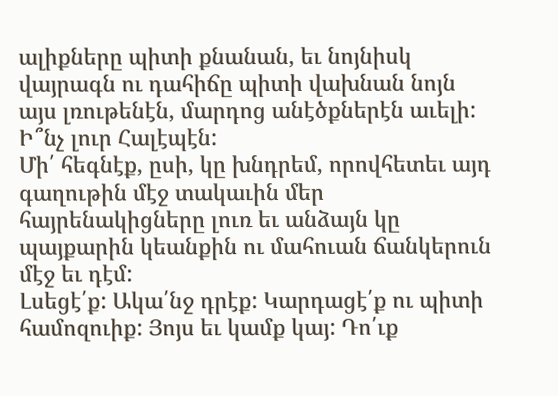ալիքները պիտի քնանան, եւ նոյնիսկ վայրագն ու դահիճը պիտի վախնան նոյն այս լռութենէն, մարդոց անէծքներէն աւելի:
Ի՞նչ լուր Հալէպէն:
Մի՛ հեգնէք, ըսի, կը խնդրեմ, որովհետեւ այդ գաղութին մէջ տակաւին մեր հայրենակիցները լուռ եւ անձայն կը պայքարին կեանքին ու մահուան ճանկերուն մէջ եւ դէմ:
Լսեցէ՛ք: Ակա՛նջ դրէք: Կարդացէ՛ք ու պիտի համոզուիք: Յոյս եւ կամք կայ: Դո՛ւք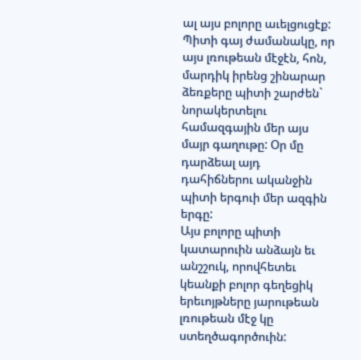ալ այս բոլորը աւելցուցէք: Պիտի գայ ժամանակը, որ այս լռութեան մէջէն, հոն, մարդիկ իրենց շինարար ձեռքերը պիտի շարժեն` նորակերտելու համազգային մեր այս մայր գաղութը: Օր մը դարձեալ այդ դահիճներու ականջին պիտի երգուի մեր ազգին երգը:
Այս բոլորը պիտի կատարուին անձայն եւ անշշուկ, որովհետեւ կեանքի բոլոր գեղեցիկ երեւոյթները յարութեան լռութեան մէջ կը ստեղծագործուին: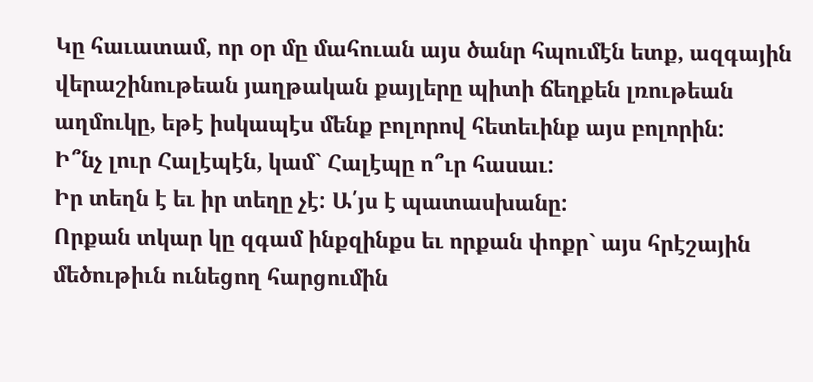Կը հաւատամ, որ օր մը մահուան այս ծանր հպումէն ետք, ազգային վերաշինութեան յաղթական քայլերը պիտի ճեղքեն լռութեան աղմուկը, եթէ իսկապէս մենք բոլորով հետեւինք այս բոլորին:
Ի՞նչ լուր Հալէպէն, կամ` Հալէպը ո՞ւր հասաւ:
Իր տեղն է եւ իր տեղը չէ: Ա՛յս է պատասխանը:
Որքան տկար կը զգամ ինքզինքս եւ որքան փոքր` այս հրէշային մեծութիւն ունեցող հարցումին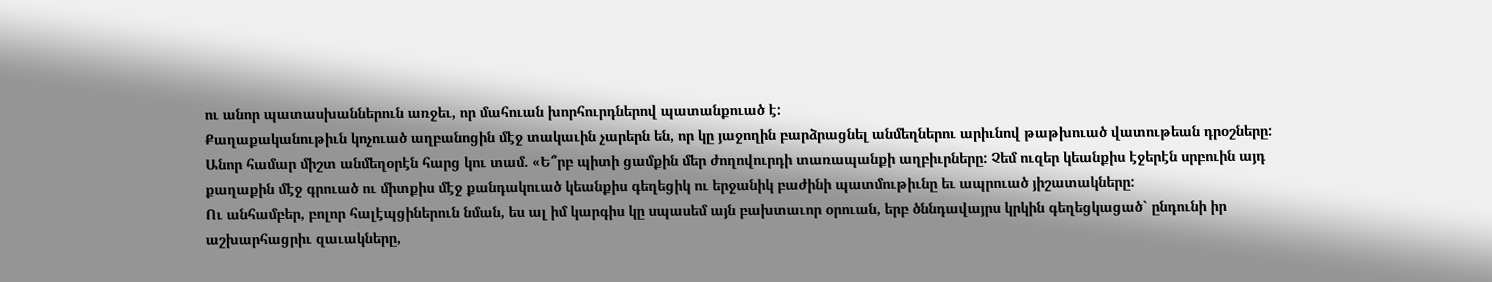ու անոր պատասխաններուն առջեւ, որ մահուան խորհուրդներով պատանքուած է:
Քաղաքականութիւն կոչուած աղբանոցին մէջ տակաւին չարերն են, որ կը յաջողին բարձրացնել անմեղներու արիւնով թաթխուած վատութեան դրօշները:
Անոր համար միշտ անմեղօրէն հարց կու տամ. «Ե՞րբ պիտի ցամքին մեր ժողովուրդի տառապանքի աղբիւրները: Չեմ ուզեր կեանքիս էջերէն սրբուին այդ քաղաքին մէջ գրուած ու միտքիս մէջ քանդակուած կեանքիս գեղեցիկ ու երջանիկ բաժինի պատմութիւնը եւ ապրուած յիշատակները:
Ու անհամբեր, բոլոր հալէպցիներուն նման, ես ալ իմ կարգիս կը սպասեմ այն բախտաւոր օրուան, երբ ծննդավայրս կրկին գեղեցկացած` ընդունի իր աշխարհացրիւ զաւակները,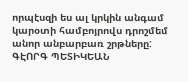որպէսզի ես ալ կրկին անգամ կարօտի համբոյրովս դրոշմեմ անոր անբարբառ շրթները:
ԳԷՈՐԳ ՊԵՏԻԿԵԱՆ